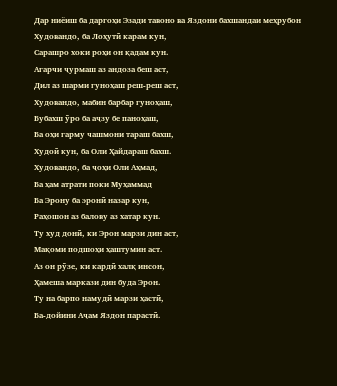Дар ниёиш ба даргоҳи Эзади тавоно ва Яздони бахшандаи меҳрубон
Худовандо, ба Лоҳутӣ карам кун,
Сарашро хоки роҳи он қадам кун.
Агарчи ҷурмаш аз андоза беш аст,
Дил аз шарми гуноҳаш реш-реш аст,
Худовандо, мабин барбар гуноҳаш,
Бубахш ӯро ба аҷзу бе паноҳаш,
Ба оҳи гарму чашмони тараш бахш,
Худоӣ кун, ба Оли Ҳайдараш бахш.
Худовандо, ба ҷоҳи Оли Аҳмад,
Ба ҳам атрати поки Муҳаммад
Ба Эрону ба эронӣ назар кун,
Раҳошон аз балову аз хатар кун.
Ту худ донӣ, ки Эрон марзи дин аст,
Мақоми подшоҳи ҳаштумин аст.
Аз он рӯзе, ки кардӣ халқ инсон,
Ҳамеша маркази дин буда Эрон.
Ту на барпо намудӣ марзи ҳастӣ,
Ба-дойини Аҷам Яздон парастӣ.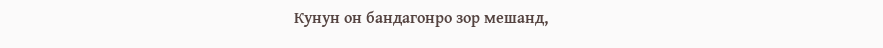Кунун он бандагонро зор мешанд,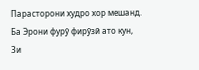Парасторони худро хор мешанд.
Ба Эрони фурӯ фирӯзӣ ато кун,
Зи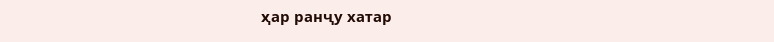ҳар ранҷу хатар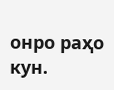онро раҳо кун.